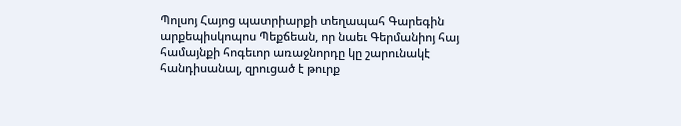Պոլսոյ Հայոց պատրիարքի տեղապահ Գարեգին արքեպիսկոպոս Պեքճեան, որ նաեւ Գերմանիոյ հայ համայնքի հոգեւոր առաջնորդը կը շարունակէ հանդիսանալ, զրուցած է թուրք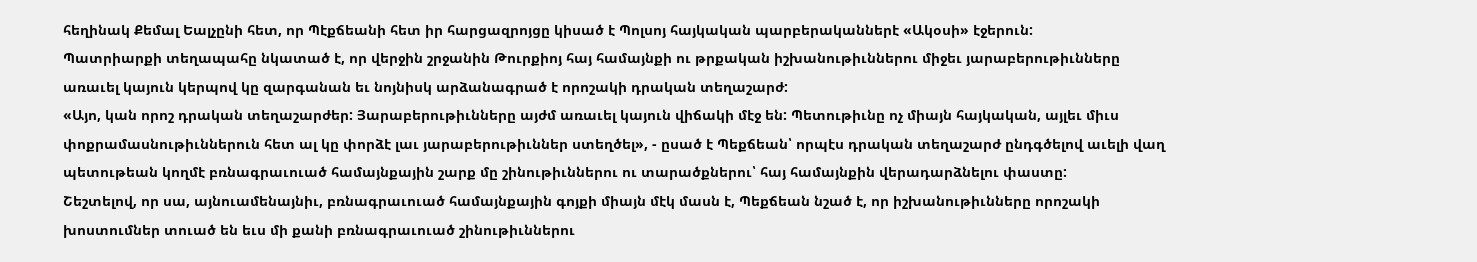հեղինակ Քեմալ Եալչընի հետ, որ Պէքճեանի հետ իր հարցազրոյցը կիսած է Պոլսոյ հայկական պարբերականներէ «Ակօսի» էջերուն:
Պատրիարքի տեղապահը նկատած է, որ վերջին շրջանին Թուրքիոյ հայ համայնքի ու թրքական իշխանութիւններու միջեւ յարաբերութիւնները առաւել կայուն կերպով կը զարգանան եւ նոյնիսկ արձանագրած է որոշակի դրական տեղաշարժ:
«Այո, կան որոշ դրական տեղաշարժեր: Յարաբերութիւնները այժմ առաւել կայուն վիճակի մէջ են: Պետութիւնը ոչ միայն հայկական, այլեւ միւս փոքրամասնութիւններուն հետ ալ կը փորձէ լաւ յարաբերութիւններ ստեղծել», - ըսած է Պեքճեան՝ որպէս դրական տեղաշարժ ընդգծելով աւելի վաղ պետութեան կողմէ բռնագրաւուած համայնքային շարք մը շինութիւններու ու տարածքներու՝ հայ համայնքին վերադարձնելու փաստը:
Շեշտելով, որ սա, այնուամենայնիւ, բռնագրաւուած համայնքային գոյքի միայն մէկ մասն է, Պեքճեան նշած է, որ իշխանութիւնները որոշակի խոստումներ տուած են եւս մի քանի բռնագրաւուած շինութիւններու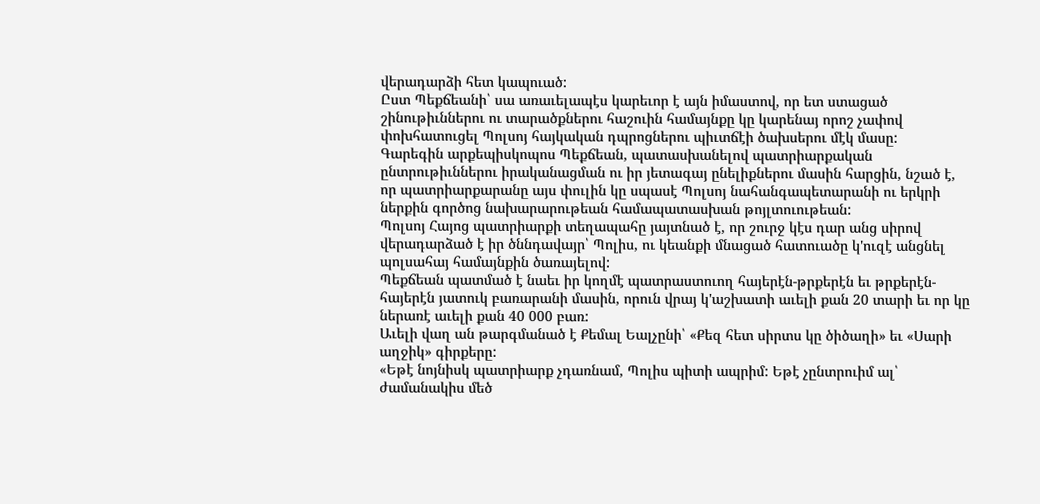վերադարձի հետ կապուած:
Ըստ Պեքճեանի՝ սա առաւելապէս կարեւոր է այն իմաստով, որ ետ ստացած շինութիւններու ու տարածքներու հաշուին համայնքը կը կարենայ որոշ չափով փոխհատուցել Պոլսոյ հայկական դպրոցներու պիւտճէի ծախսերու մէկ մասը:
Գարեգին արքեպիսկոպոս Պեքճեան, պատասխանելով պատրիարքական ընտրութիւններու իրականացման ու իր յետագայ ընելիքներու մասին հարցին, նշած է, որ պատրիարքարանը այս փուլին կը սպասէ Պոլսոյ նահանգապետարանի ու երկրի ներքին գործոց նախարարութեան համապատասխան թոյլտուութեան:
Պոլսոյ Հայոց պատրիարքի տեղապահը յայտնած է, որ շուրջ կէս դար անց սիրով վերադարձած է իր ծննդավայր՝ Պոլիս, ու կեանքի մնացած հատուածը կ'ուզէ անցնել պոլսահայ համայնքին ծառայելով:
Պեքճեան պատմած է նաեւ իր կողմէ պատրաստուող հայերէն-թրքերէն եւ թրքերէն-հայերէն յատուկ բառարանի մասին, որուն վրայ կ'աշխատի աւելի քան 20 տարի եւ որ կը ներառէ աւելի քան 40 000 բառ:
Աւելի վաղ ան թարգմանած է Քեմալ Եալչընի՝ «Քեզ հետ սիրտս կը ծիծաղի» եւ «Սարի աղջիկ» գիրքերը:
«Եթէ նոյնիսկ պատրիարք չդառնամ, Պոլիս պիտի ապրիմ: Եթէ չընտրուիմ ալ՝ ժամանակիս մեծ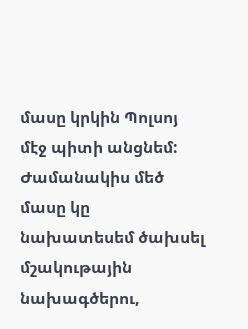մասը կրկին Պոլսոյ մէջ պիտի անցնեմ: Ժամանակիս մեծ մասը կը նախատեսեմ ծախսել մշակութային նախագծերու,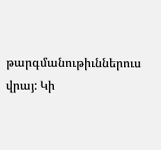թարգմանութիւններուս վրայ: Կի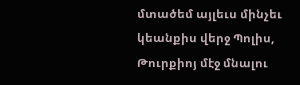մտածեմ այլեւս մինչեւ կեանքիս վերջ Պոլիս, Թուրքիոյ մէջ մնալու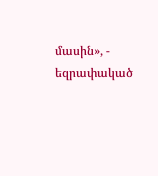մասին», - եզրափակած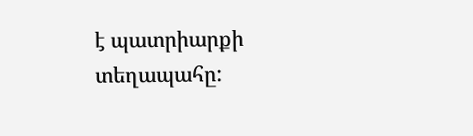է պատրիարքի տեղապահը: